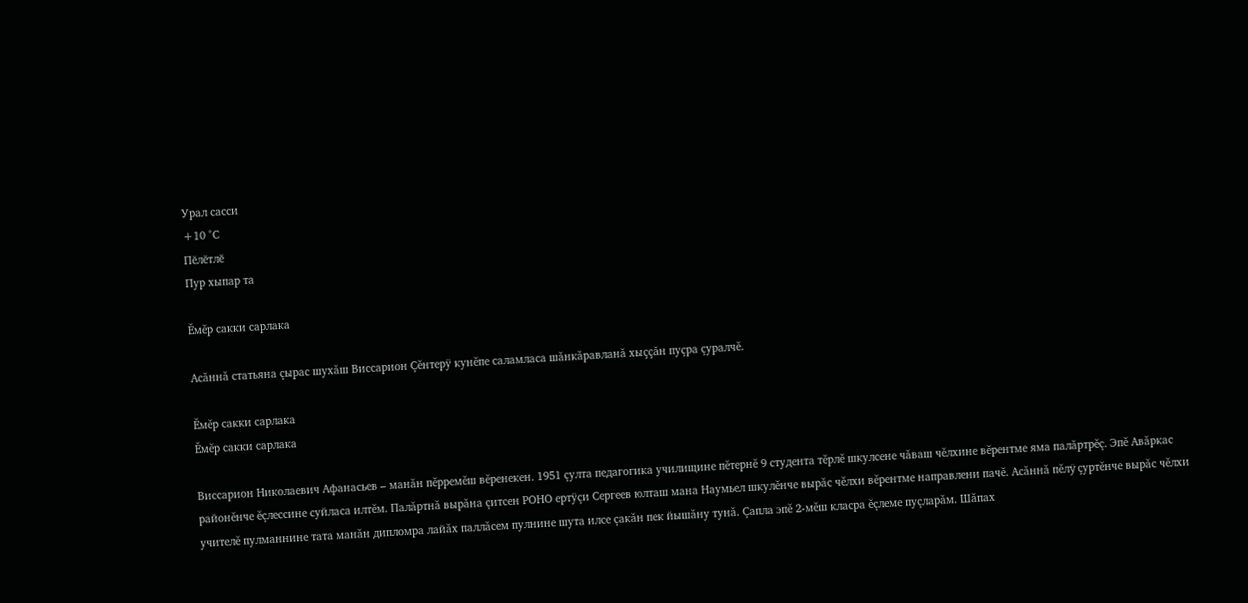Урал сасси
+10 °С
Пӗлӗтлӗ
Пур хыпар та

Ĕмĕр сакки сарлака

Асăннă статьяна çырас шухăш Виссарион Çĕнтерÿ кунĕпе саламласа шăнкăравланă хыççăн пуçра çуралчĕ.

Ĕмĕр сакки сарлака
Ĕмĕр сакки сарлака

Виссарион Николаевич Афанасьев – манăн пĕрремĕш вĕренекен. 1951 çулта педагогика училищине пĕтернĕ 9 студента тĕрлĕ шкулсене чăваш чĕлхине вĕрентме яма палăртрĕç. Эпĕ Авăркас районĕнче ĕçлессине суйласа илтĕм. Палăртнă вырăна çитсен РОНО ертÿçи Сергеев юлташ мана Наумьел шкулĕнче вырăс чĕлхи вĕрентме направлени пачĕ. Асăннă пĕлÿ çуртĕнче вырăс чĕлхи учителĕ пулманнине тата манăн дипломра лайăх паллăсем пулнине шута илсе çакăн пек йышăну тунă. Çапла эпĕ 2-мĕш класра ĕçлеме пуçларăм. Шăпах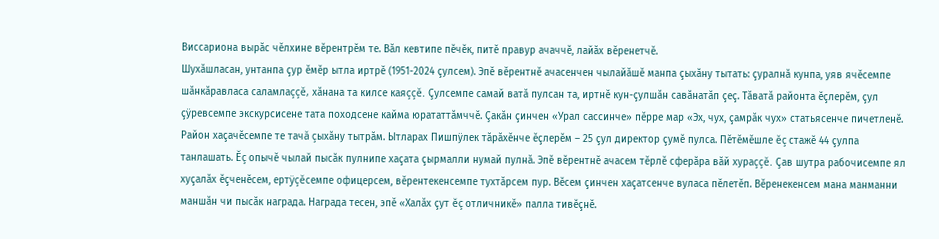Виссариона вырăс чĕлхине вĕрентрĕм те. Вăл кевтипе пĕчĕк, питĕ правур ачаччĕ, лайăх вĕренетчĕ.
Шухăшласан, унтанпа çур ĕмĕр ытла иртрĕ (1951-2024 çулсем). Эпĕ вĕрентнĕ ачасенчен чылайăшĕ манпа çыхăну тытать: çуралнă кунпа, уяв ячĕсемпе шăнкăравласа саламлаççĕ, хăнана та килсе каяççĕ. Çулсемпе самай ватă пулсан та, иртнĕ кун-çулшăн савăнатăп çеç. Тăватă районта ĕçлерĕм, çул çÿревсемпе экскурсисене тата походсене кайма юрататтăмччĕ. Çакăн çинчен «Урал сассинче» пĕрре мар «Эх, чух, çамрăк чух» статьясенче пичетленĕ. Район хаçачĕсемпе те тачă çыхăну тытрăм. Ытларах Пишпÿлек тăрăхĕнче ĕçлерĕм – 25 çул директор çумĕ пулса. Пĕтĕмĕшле ĕç стажĕ 44 çулпа танлашать. Ĕç опычĕ чылай пысăк пулнипе хаçата çырмалли нумай пулнă. Эпĕ вĕрентнĕ ачасем тĕрлĕ сферăра вăй хураççĕ. Çав шутра рабочисемпе ял хуçалăх ĕçченĕсем, ертÿçĕсемпе офицерсем, вĕрентекенсемпе тухтăрсем пур. Вĕсем çинчен хаçатсенче вуласа пĕлетĕп. Вĕренекенсем мана манманни маншăн чи пысăк награда. Награда тесен, эпĕ «Халăх çут ĕç отличникĕ» палла тивĕçнĕ.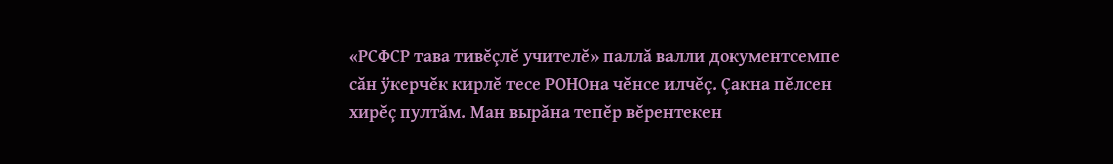«РСФСР тава тивĕçлĕ учителĕ» паллă валли документсемпе сăн ÿкерчĕк кирлĕ тесе РОНОна чĕнсе илчĕç. Çакна пĕлсен хирĕç пултăм. Ман вырăна тепĕр вĕрентекен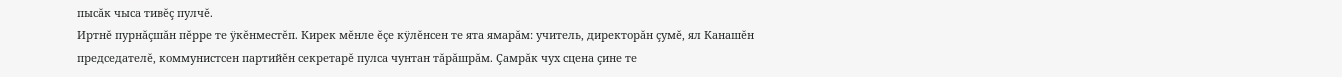пысăк чыса тивĕç пулчĕ.
Иртнĕ пурнăçшăн пĕрре те ÿкĕнместĕп. Кирек мĕнле ĕçе кÿлĕнсен те ята ямарăм: учитель, директорăн çумĕ, ял Канашĕн председателĕ, коммунистсен партийĕн секретарĕ пулса чунтан тăрăшрăм. Çамрăк чух сцена çине те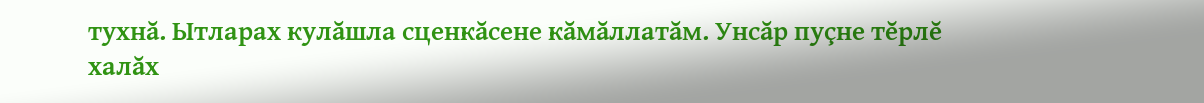тухнă. Ытларах кулăшла сценкăсене кăмăллатăм. Унсăр пуçне тĕрлĕ халăх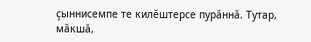çыннисемпе те килĕштерсе пурăннă. Тутар, мăкшă,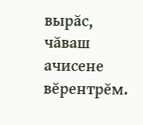вырăс, чăваш ачисене вĕрентрĕм.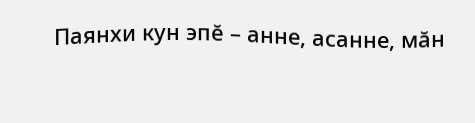Паянхи кун эпĕ – анне, асанне, мăн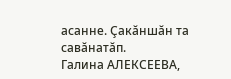асанне. Çакăншăн та савăнатăп.
Галина АЛЕКСЕЕВА,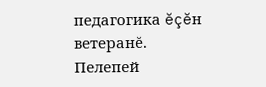педагогика ĕçĕн ветеранĕ.
Пелепей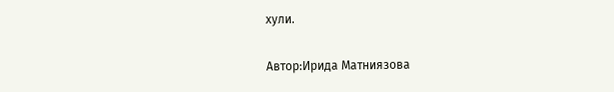хули.

Автор:Ирида Матниязова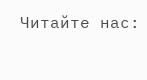Читайте нас: